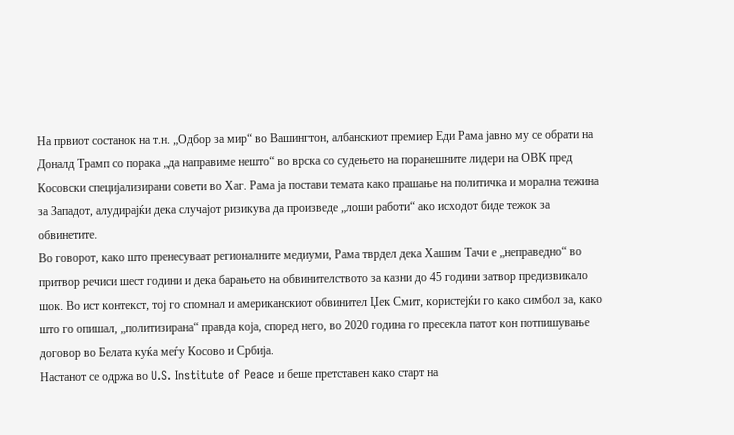На првиот состанок на т.н. „Одбор за мир“ во Вашингтон, албанскиот премиер Еди Рама јавно му се обрати на Доналд Трамп со порака „да направиме нешто“ во врска со судењето на поранешните лидери на ОВК пред Косовски специјализирани совети во Хаг. Рама ја постави темата како прашање на политичка и морална тежина за Западот, алудирајќи дека случајот ризикува да произведе „лоши работи“ ако исходот биде тежок за обвинетите.
Во говорот, како што пренесуваат регионалните медиуми, Рама тврдел дека Хашим Тачи е „неправедно“ во притвор речиси шест години и дека барањето на обвинителството за казни до 45 години затвор предизвикало шок. Во ист контекст, тој го спомнал и американскиот обвинител Џек Смит, користејќи го како симбол за, како што го опишал, „политизирана“ правда која, според него, во 2020 година го пресекла патот кон потпишување договор во Белата куќа меѓу Косово и Србија.
Настанот се одржа во U.S. Institute of Peace и беше претставен како старт на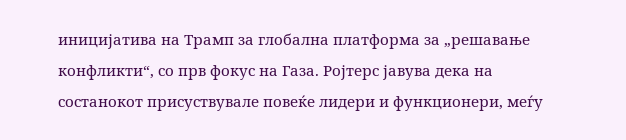иницијатива на Трамп за глобална платформа за „решавање конфликти“, со прв фокус на Газа. Ројтерс јавува дека на состанокот присуствувале повеќе лидери и функционери, меѓу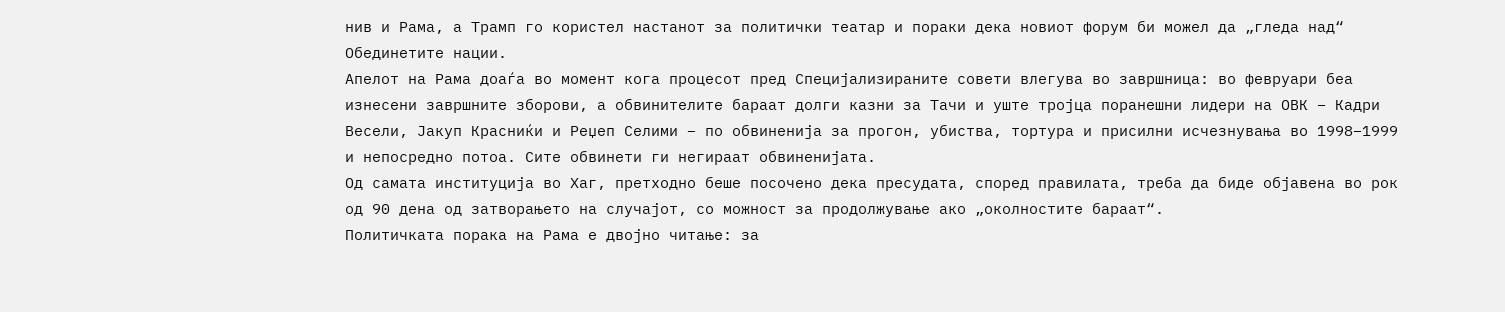нив и Рама, а Трамп го користел настанот за политички театар и пораки дека новиот форум би можел да „гледа над“ Обединетите нации.
Апелот на Рама доаѓа во момент кога процесот пред Специјализираните совети влегува во завршница: во февруари беа изнесени завршните зборови, а обвинителите бараат долги казни за Тачи и уште тројца поранешни лидери на ОВК – Кадри Весели, Јакуп Красниќи и Реџеп Селими – по обвиненија за прогон, убиства, тортура и присилни исчезнувања во 1998–1999 и непосредно потоа. Сите обвинети ги негираат обвиненијата.
Од самата институција во Хаг, претходно беше посочено дека пресудата, според правилата, треба да биде објавена во рок од 90 дена од затворањето на случајот, со можност за продолжување ако „околностите бараат“.
Политичката порака на Рама е двојно читање: за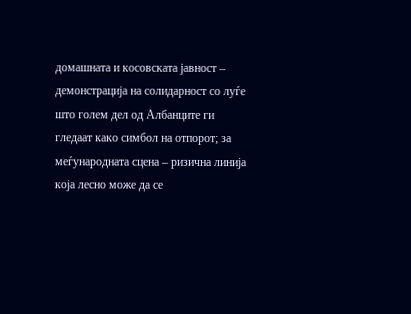домашната и косовската јавност – демонстрација на солидарност со луѓе што голем дел од Албанците ги гледаат како симбол на отпорот; за меѓународната сцена – ризична линија која лесно може да се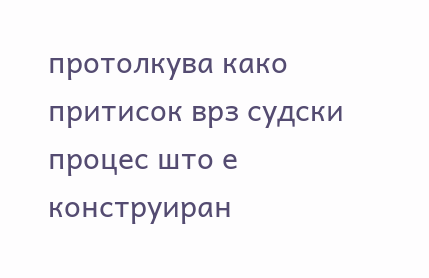протолкува како притисок врз судски процес што е конструиран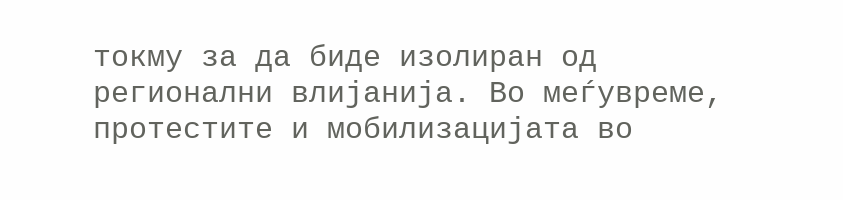токму за да биде изолиран од регионални влијанија. Во меѓувреме, протестите и мобилизацијата во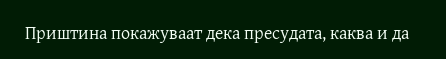Приштина покажуваат дека пресудата, каква и да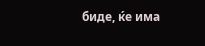биде, ќе има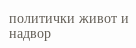политички живот и надвор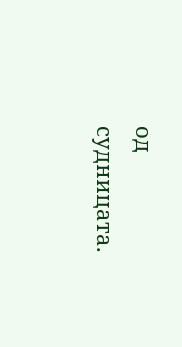од судницата.